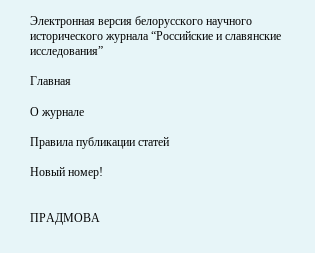Электронная версия белорусского научного исторического журнала “Российские и славянские исследования”

Главная

О журнале

Правила публикации статей

Новый номер!


ПРАДМОВА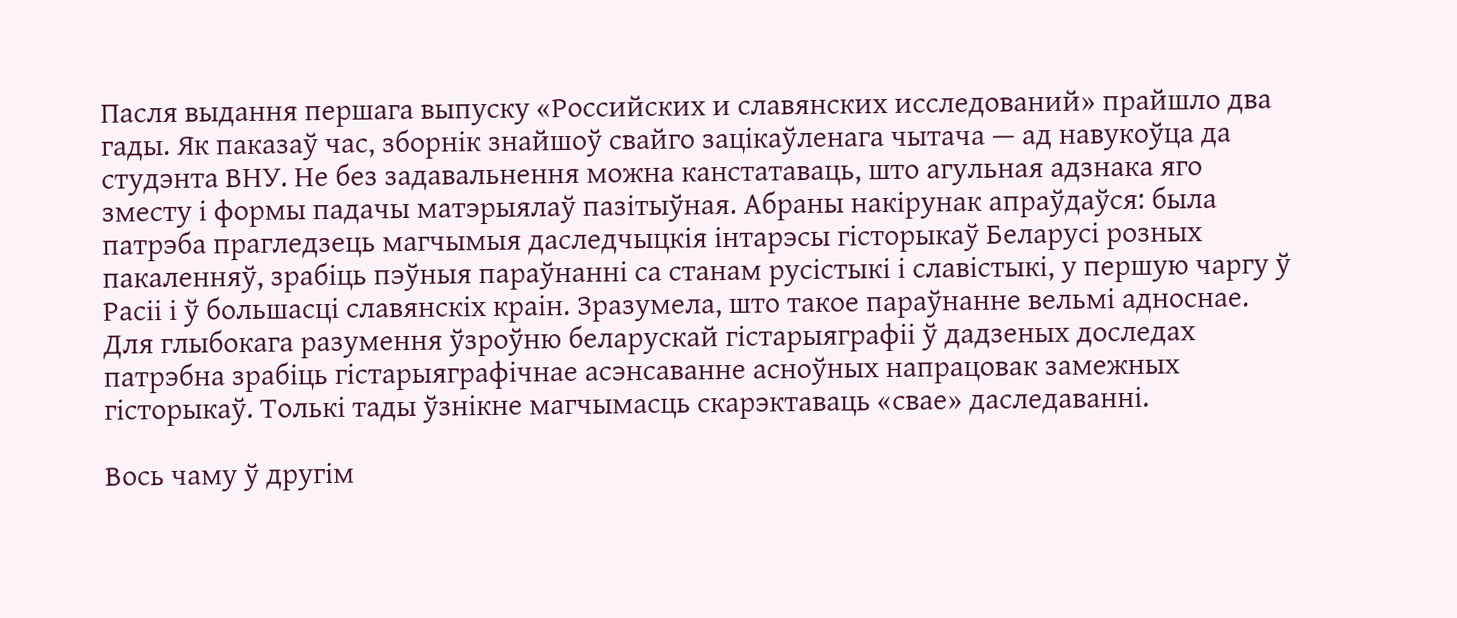Пасля выдання першага выпуску «Российских и славянских исследований» прайшло два гады. Як паказаў час, зборнік знайшоў свайго зацікаўленага чытача — ад навукоўца да студэнта ВНУ. Не без задавальнення можна канстатаваць, што агульная адзнака яго зместу і формы падачы матэрыялаў пазітыўная. Абраны накірунак апраўдаўся: была патрэба прагледзець магчымыя даследчыцкія інтарэсы гісторыкаў Беларусі розных пакаленняў, зрабіць пэўныя параўнанні са станам русістыкі і славістыкі, у першую чаргу ў Расіі і ў большасці славянскіх краін. Зразумела, што такое параўнанне вельмі адноснае. Для глыбокага разумення ўзроўню беларускай гістарыяграфіі ў дадзеных доследах патрэбна зрабіць гістарыяграфічнае асэнсаванне асноўных напрацовак замежных гісторыкаў. Толькі тады ўзнікне магчымасць скарэктаваць «свае» даследаванні.

Вось чаму ў другім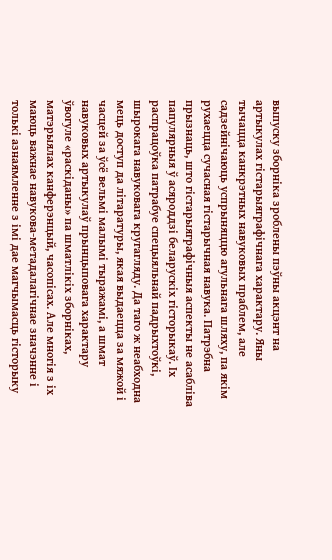выпуску зборніка зроблены пэўны акцэнт на артыкулах гістарыяграфічнага характару. Яны тычацца канкрэтных навуковых праблем, але садзейнічаюць успрыняццю агульнага шляху, па якім рухаецца сучасная гістарычная навука. Патрэбна прызнаць, што гістарыяграфічныя аспекты не асабліва папулярныя ў асяроддзі беларускіх гісторыкаў. Іх распрацоўка патрабуе спецыяльнай падрыхтоўкі, шырокага навуковага кругагляду. Да таго ж неабходна мець доступ да літаратуры, якая выдаецца за мяжой і часцей за ўсё вельмі малымі тыражамі, а шмат навуковых артыкулаў прынцыповага характару ўвогуле «раскіданы» па шматлікіх зборніках, матэрыялах канферэнцый, часопісах. Але многія з іх маюць важнае навукова-метадалагічнае значэнне і толькі азнаямленне з імі дае магчымасць гісторыку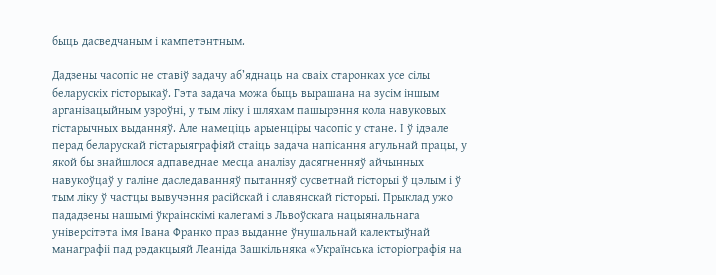быць дасведчаным і кампетэнтным.

Дадзены часопіс не ставіў задачу аб’яднаць на сваіх старонках усе сілы беларускіх гісторыкаў. Гэта задача можа быць вырашана на зусім іншым арганізацыйным узроўні, у тым ліку і шляхам пашырэння кола навуковых гістарычных выданняў. Але намеціць арыенціры часопіс у стане. І ў ідэале перад беларускай гістарыяграфіяй стаіць задача напісання агульнай працы, у якой бы знайшлося адпаведнае месца аналізу дасягненняў айчынных навукоўцаў у галіне даследаванняў пытанняў сусветнай гісторыі ў цэлым і ў тым ліку ў частцы вывучэння расійскай і славянскай гісторыі. Прыклад ужо пададзены нашымі ўкраінскімі калегамі з Львоўскага нацыянальнага універсітэта імя Івана Франко праз выданне ўнушальнай калектыўнай манаграфіі пад рэдакцыяй Леаніда Зашкільняка «Українська історіографія на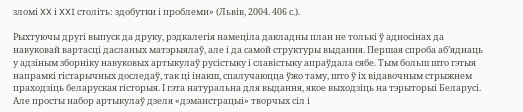зломі XX і XXI століть: здобутки і проблеми» (Львів, 2004. 406 с.).

Рыхтуючы другі выпуск да друку, рэдкалегія намеціла дакладны план не толькі ў адносінах да навуковай вартасці дасланых матэрыялаў, але і да самой структуры выдання. Першая спроба аб’яднаць у адзіным зборніку навуковых артыкулаў русістыку і славістыку апраўдала сябе. Тым больш што гэтыя напрамкі гістарычных доследаў, так ці інакш, спалучаюцца ўжо таму, што ў іх відавочным стрыжнем праходзіць беларуская гісторыя. І гэта натуральна для выдання, якое выходзіць на тэрыторыі Беларусі. Але просты набор артыкулаў дзеля «дэманстрацыі» творчых сіл і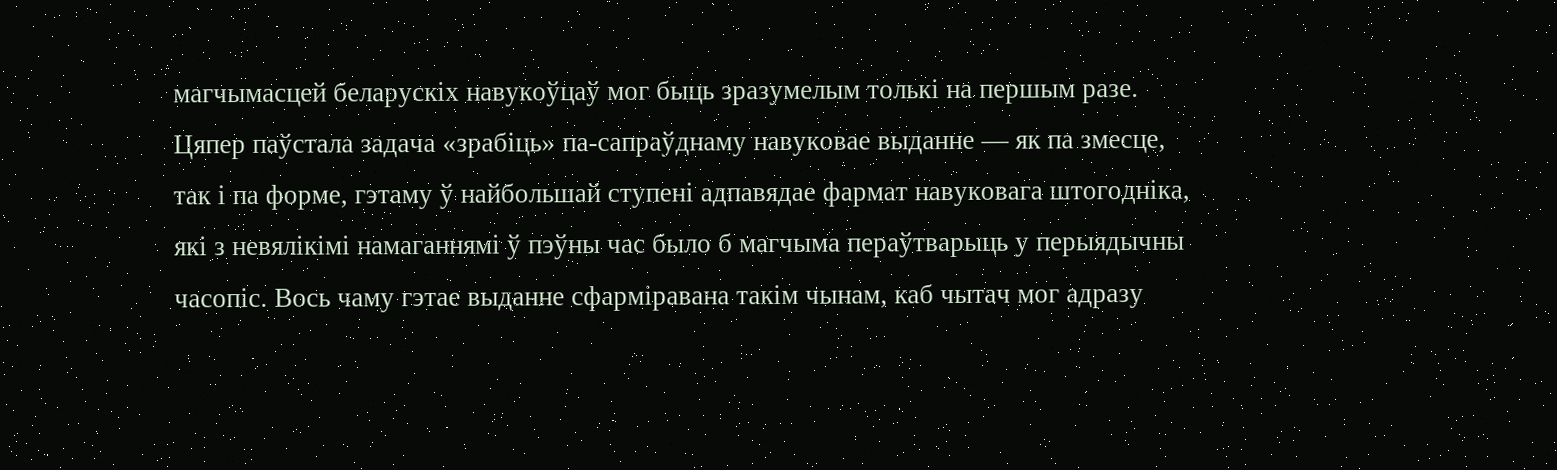магчымасцей беларускіх навукоўцаў мог быць зразумелым толькі на першым разе. Цяпер паўстала задача «зрабіць» па-сапраўднаму навуковае выданне — як па змесце, так і па форме, гэтаму ў найбольшай ступені адпавядае фармат навуковага штогодніка, які з невялікімі намаганнямі ў пэўны час было б магчыма пераўтварыць у перыядычны часопіс. Вось чаму гэтае выданне сфарміравана такім чынам, каб чытач мог адразу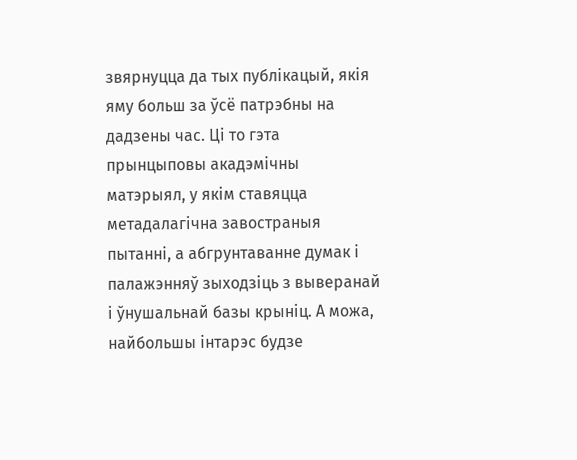звярнуцца да тых публікацый, якія яму больш за ўсё патрэбны на дадзены час. Ці то гэта прынцыповы акадэмічны матэрыял, у якім ставяцца метадалагічна завостраныя пытанні, а абгрунтаванне думак і палажэнняў зыходзіць з выверанай і ўнушальнай базы крыніц. А можа, найбольшы інтарэс будзе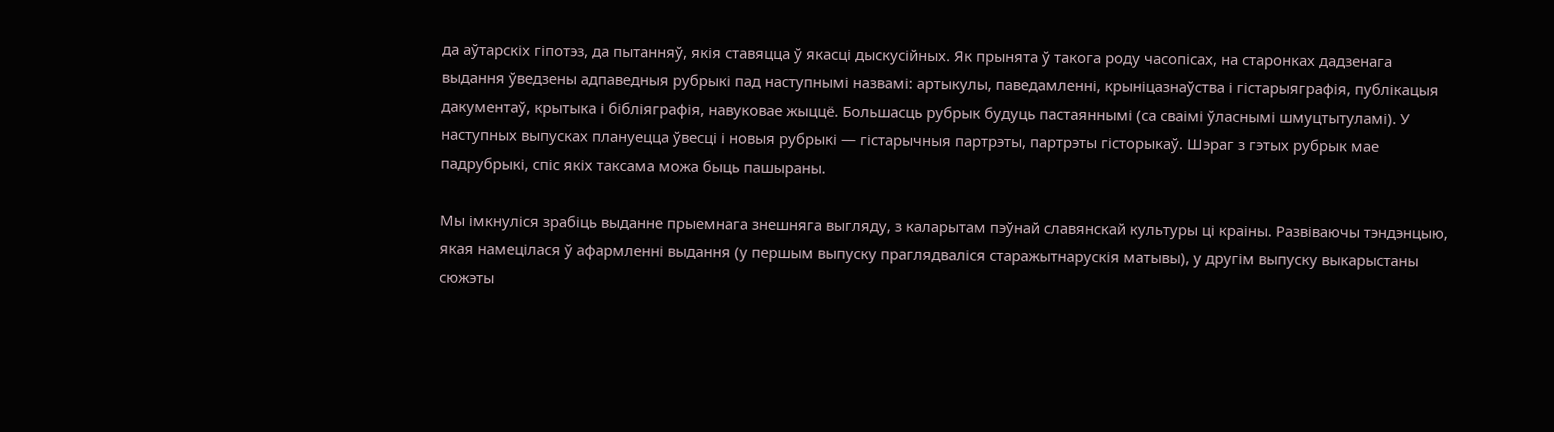да аўтарскіх гіпотэз, да пытанняў, якія ставяцца ў якасці дыскусійных. Як прынята ў такога роду часопісах, на старонках дадзенага выдання ўведзены адпаведныя рубрыкі пад наступнымі назвамі: артыкулы, паведамленні, крыніцазнаўства і гістарыяграфія, публікацыя дакументаў, крытыка і бібліяграфія, навуковае жыццё. Большасць рубрык будуць пастаяннымі (са сваімі ўласнымі шмуцтытуламі). У наступных выпусках плануецца ўвесці і новыя рубрыкі — гістарычныя партрэты, партрэты гісторыкаў. Шэраг з гэтых рубрык мае падрубрыкі, спіс якіх таксама можа быць пашыраны.

Мы імкнуліся зрабіць выданне прыемнага знешняга выгляду, з каларытам пэўнай славянскай культуры ці краіны. Развіваючы тэндэнцыю, якая намецілася ў афармленні выдання (у першым выпуску праглядваліся старажытнарускія матывы), у другім выпуску выкарыстаны сюжэты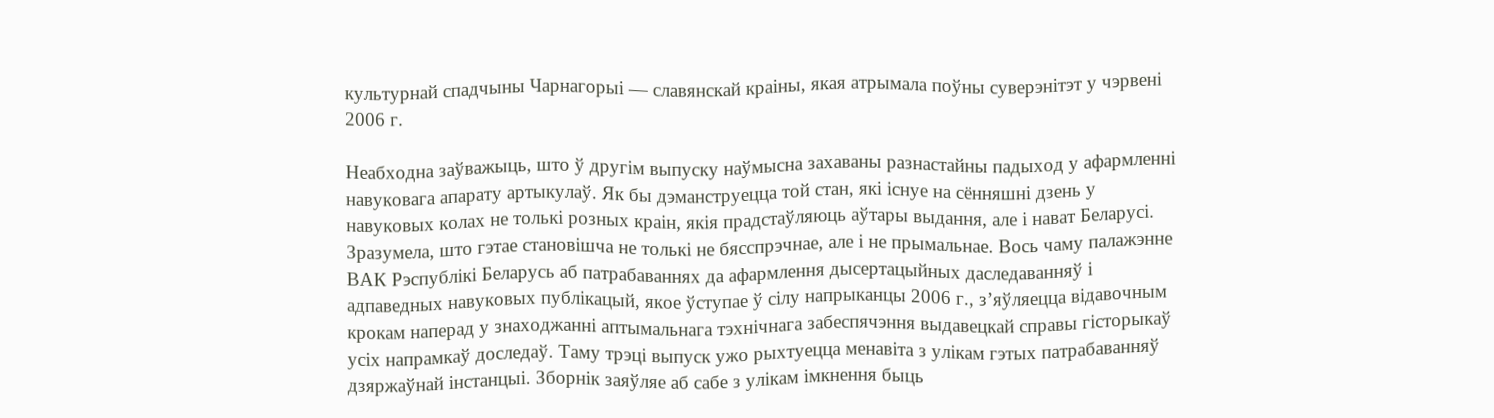культурнай спадчыны Чарнагорыі — славянскай краіны, якая атрымала поўны суверэнітэт у чэрвені 2006 г.

Неабходна заўважыць, што ў другім выпуску наўмысна захаваны разнастайны падыход у афармленні навуковага апарату артыкулаў. Як бы дэманструецца той стан, які існуе на сённяшні дзень у навуковых колах не толькі розных краін, якія прадстаўляюць аўтары выдання, але і нават Беларусі. Зразумела, што гэтае становішча не толькі не бясспрэчнае, але і не прымальнае. Вось чаму палажэнне ВАК Рэспублікі Беларусь аб патрабаваннях да афармлення дысертацыйных даследаванняў і адпаведных навуковых публікацый, якое ўступае ў сілу напрыканцы 2006 г., з’яўляецца відавочным крокам наперад у знаходжанні аптымальнага тэхнічнага забеспячэння выдавецкай справы гісторыкаў усіх напрамкаў доследаў. Таму трэці выпуск ужо рыхтуецца менавіта з улікам гэтых патрабаванняў дзяржаўнай інстанцыі. Зборнік заяўляе аб сабе з улікам імкнення быць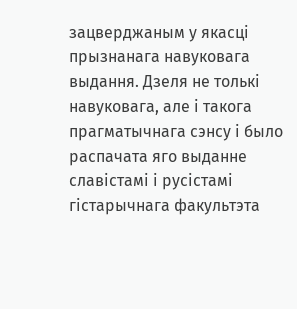зацверджаным у якасці прызнанага навуковага выдання. Дзеля не толькі навуковага, але і такога прагматычнага сэнсу і было распачата яго выданне славістамі і русістамі гістарычнага факультэта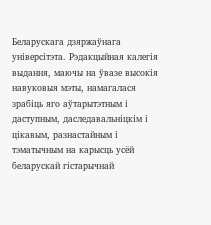Беларускага дзяржаўнага універсітэта. Рэдакцыйная калегія выдання, маючы на ўвазе высокія навуковыя мэты, намагалася зрабіць яго аўтарытэтным і даступным, даследавальніцкім і цікавым, разнастайным і тэматычным на карысць усёй беларускай гістарычнай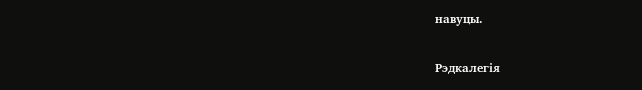навуцы.

Рэдкалегія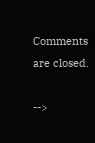Comments are closed.

-->